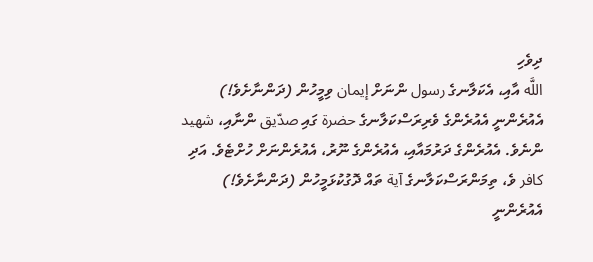ދިވެހި
اللَّه އާއި، އެކަލާނގެ رسول ންނަށް إيمان ވިމީހުން (ދަންނާށެވެ!) އެއުރެންނީ އެއުރެންގެ ވެރިރަސްކަލާނގެ حضرة ގައި صدّيق ންނާއި، شهيد ންނެވެ. އެއުރެންގެ ދަރުމައާއި، އެއުރެންގެ ނޫރު، އެއުރެންނަށް ހުށްޓެވެ. އަދި كافر ވެ، ތިމަންރަސްކަލާނގެ آية ތައް ދޮގުކުޅަމީހުން (ދަންނާށެވެ!) އެއުރެންނީ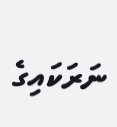ނަރަކައިގެ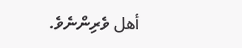أهل ވެރިންނެވެ.